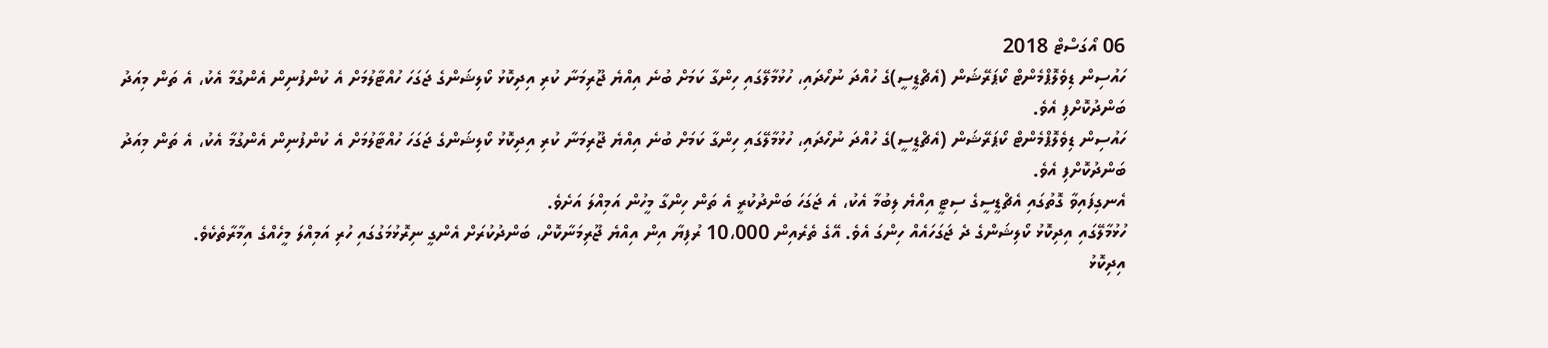06 އޯގަސްޓް 2018
ހައުސިން ޑިވެލޮޕްމެންޓް ކޯޕަރޭޝަން (އެޗްޑީސީ)ގެ ހުއްދަ ނުހޯދައި، ހުޅުމާލޭގައި ހިންގާ ކަމަށް ބުނެ އިއްޔެ ޖޫރިމަނާ ކުރި އިދިކޮޅު ކޯލިޝަންގެ ޖަގަހަ ހުއްޓާލުމަށް އެ ކުންފުނިން އެންގުމާ އެކު، އެ ތަން މިއަދު ބަންދުކޮށްފި އެވެ.
ހައުސިން ޑިވެލޮޕްމެންޓް ކޯޕަރޭޝަން (އެޗްޑީސީ)ގެ ހުއްދަ ނުހޯދައި، ހުޅުމާލޭގައި ހިންގާ ކަމަށް ބުނެ އިއްޔެ ޖޫރިމަނާ ކުރި އިދިކޮޅު ކޯލިޝަންގެ ޖަގަހަ ހުއްޓާލުމަށް އެ ކުންފުނިން އެންގުމާ އެކު، އެ ތަން މިއަދު ބަންދުކޮށްފި އެވެ.
އެނގިފައިވާ ގޮތުގައި އެޗްޑީސީގެ ސިޓީ އިއްޔެ ލިބުމާ އެކު، އެ ޖަގަހަ ބަންދުކުރީ އެ ތަން ހިންގާ މީހުން އަމިއްލަ އަށެވެ.
ހުޅުމާލޭގައި އިދިކޮޅު ކޯލިޝަންގެ ދެ ޖަގަހައެއް ހިންގަ އެވެ. އޭގެ ތެރެއިން 10،000 ރުފިޔާ އިން އިއްޔެ ޖޫރިމަނާކޮށް، ބަންދުކުރަށް އެންގީ ނިރޮޅުމަގުގައި ހުރި އަމިއްލަ މީހެއްގެ އިމާރާތެކެވެ.
އިދިކޮޅު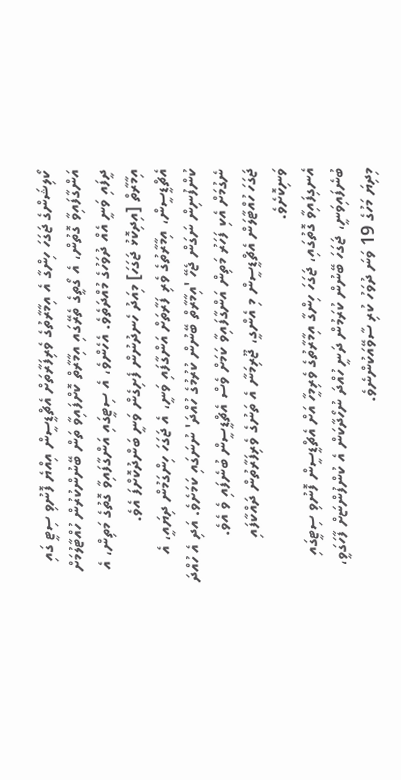ކޯލިޝަންގެ ޖަގަހަ ހިންގާ އެ އިމާރާތުގެ ވެރިފަރާތަށް އެޗްޑީސީން އިއްޔެ ފޮނުވި ސިޓީ ގައި އަންގާފައިވާ ގޮތުން، އެ ގޯތީގެ ތެރޭގައި އިމާރާތް ކޮށްފައިވާ ތަން ބޭނުންކުރުން ހުއްޓާލުމަށް ދީފައި ވަނީ އެއް ދުވަހުގެ މުއްދަތެވެ. އެހެންވެ، އެ ސިޓީގައި އަންގާފައިވާ ގޮތުގެ މަތިން، އެ އިމާރާތް [އިދިކޮޅު ޖަގަހަ] މިއަދު ހެނދުނުން ފެށިގެން ވަނީ ބަންދުކޮށްފަ އެވެ.
އެޗްޑީސީން، އިމާރާތުގެ ވެރި ފަރާތަށް އަންގާފައި ވަނީ، އެ ޖަގަހަ ހިންގަމުން ދިޔައީ، އެ ކުންފުނިން ނަގަން ޖެހޭ 'އިމާރާތް ބޭނުން ކުރުމުގެ ހުއްދަ' ނުނަގައި ކަމަށެވެ. އަދި އެ ހުއްދަ ނެގުމަށް އެކި ފަހަރު މަތިން އަންގާފައިވާ ކަމަށް ވެސް އެޗްޑީސީން ބުނެފައި ވެ އެވެ.
ޖަގަހަ ހުއްޓާލަން އެޗްޑީސީން މި އެންގީ، ޖޫރިމަނާ އެ ތަނުގެ ވެރިފަރާތުން ދައްކާފައި ވަނިކޮށެވެ.
އެނގިފައިވާ ގޮތުގައި، ޖަގަހަ ހިންގާ އިމާރާތުގެ ވެރިމީހާ އަށް އެޗްޑީސީން ފޮނުވި ސިޓީގައި ބުނެފައިވަނީ، ޖަގަހަ ބޭނުން ކުރަމުން ދަނީ ހުއްދަ ނުހޯދާކަން އެ ކުންފުންޏަށް ފާހަގަވީ، މިދިޔަ މަހުގެ 19 ވަނަ ދުވަހު ކުރި ސާވޭއަކުންނެވެ.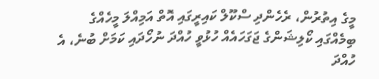މީގެ އިތުރުން، ރެހެންދި ސްކޫލް ކައިރީގައި އޮތް އަމިއްލަ މީހެއްގެ ބިމެއްގައި ކޯލިޝަންގެ ޖަގަހައެއް ހުޅުވީ ހުއްދަ ނުހޯދައި ކަމަށް ބުނެ، އެ ހުއްދަ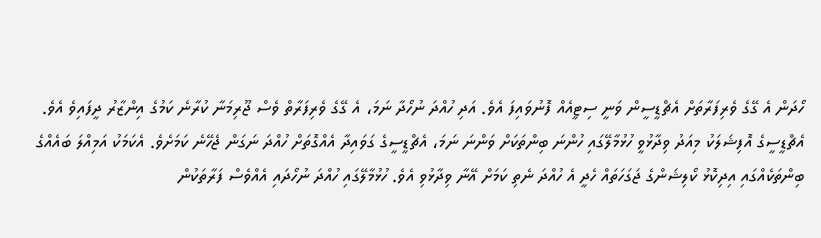ހޯދަން އެ ގޭގެ ވެރިފަރާތަށް އެޗްޑީސީން ވަނީ ސިޓީއެއް ފޮނުވައިފަ އެވެ. އަދި ހުއްދަ ނުހޯދާ ނަމަ، އެ ގޭގެ ވެރިފަރާތް ވެސް ޖޫރިމަނާ ކުރާނެ ކަމުގެ އިންޒާރު ދީފައިވެ އެވެ.
އެޗްޑީސީގެ އޮފިޝަލަކު މިއަދު ވިދާޅުވީ ހުޅުމާލޭގައި ހުންނަ ބިންތަކަށް ވަންނަ ނަމަ، އެޗްޑީސީގެ ގަވައިދާ އެއްގޮތަށް ހުއްދަ ނަގަން ޖެހޭނެ ކަމަށެވެ. އެކަމަކު އަމިއްލަ ބައެއްގެ ބިންތަކެއްގައި އިދިކޮޅު ކޯލިޝަންގެ ޖަގަހަތައް ހެދީ އެ ހުއްދަ ނެތި ކަމަށް އޭނާ ވިދާޅުވި އެވެ. ހުޅުމާލޭގައި ހުއްދަ ނުހޯދައި އެއްވެސް ފަރާތަކުން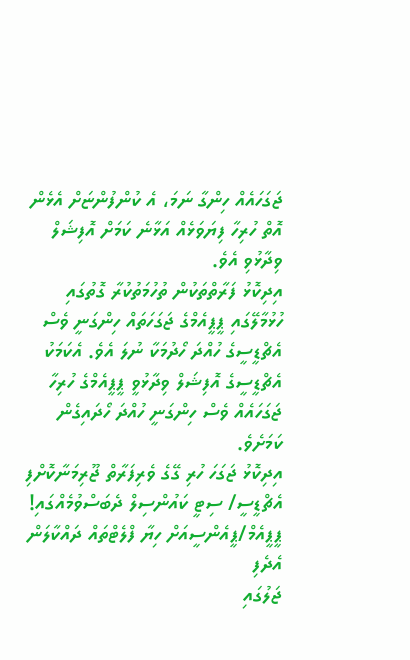ޖަގަހައެއް ހިންގާ ނަމަ، އެ ކުންފުންޏަށް އެޅެން އޮތް ހުރިހާ ފިޔަވަޅެއް އަޅާނެ ކަމަށް އޮފިޝަލް ވިދާޅުވި އެވެ.
އިދިކޮޅު ފަރާތްތަކުން ތުހުމަތުކުރާ ގޮތުގައި ހުޅުމާލޭގައި ޕީޕީއެމްގެ ޖަގަހަތައް ހިންގަނީ ވެސް އެޗްޑީސީގެ ހުއްދަ ހޯދުމަކާ ނުލަ އެވެ. އެކަމަކު އެޗްޑީސީގެ އޮފިޝަލް ވިދާޅުވީ ޕީޕީއެމްގެ ހުރިހާ ޖަގަހައެއް ވެސް ހިންގަނީ ހުއްދަ ހޯދައިގެން ކަމަށެވެ.
އިދިކޮޅު ޖަގަހަ ހުރި ގޭގެ ވެރިފަރާތް ޖޫރިމަނާކޮށްފި
އެޗްޑީސީ/ ސިޓީ ކައުންސިލް ދެބަސްވުމެއްގައި!
ޕީޕީއެމް/ޕީއެންސީއަށް ހިޔާ ފްލެޓްތައް ދައްކާލަން އެދެފި
ޖަލުގައި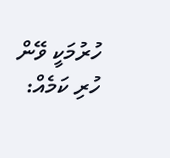ހުރުމަކީ ވޭން ހުރި ކަމެއް: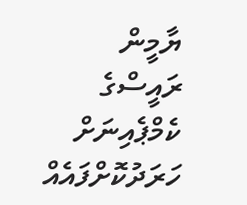ޔާމީން
ރައީސްގެ ކެމްޕެއިނަށް ހަރަދުކޮށްފައެއް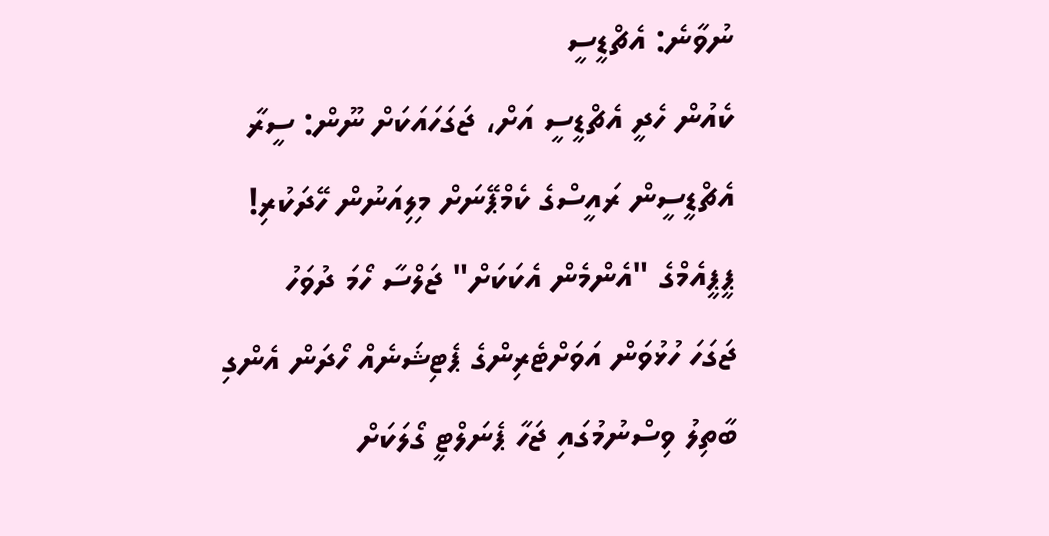ނުވާނެ: އެޗްޑީސީ
ކެއުން ހެދީ އެޗްޑީސީ އަށް، ޖަގަހައަކަށް ނޫން: ސީރާ
އެޗްޑީސީން ރައީސްގެ ކެމްޕޭނަށް މިލިއަނުން ހޭދަކުރި!
ޕީޕީއެމްގެ "އެންމެން އެކަކަށް" ޖަލްސާ ހޯމަ ދުވަހު
ޖަގަހަ ހުޅުވަން އަވަށްޓެރިންގެ ޕެޓިޝަނެއް ހޯދަން އެންގި
ބާތިލު ވިސްނުމުގައި ޖަހާ ޕެނަލްޓީ ގޯލަކަށް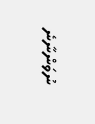ނުވަންނާނެ